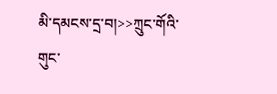མི་དམངས་དྲ་བ།>>ཀྲུང་གོའི་གུང་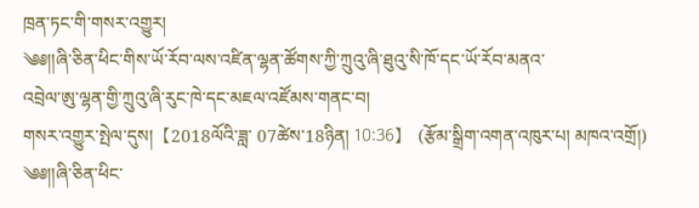ཁྲན་ཏང་གི་གསར་འགྱུར།
༄༅།།ཞི་ཅིན་ཕིང་གིས་ཡོ་རོབ་ལས་འཛིན་ལྷན་ཚོགས་ཀྱི་ཀྲུའུ་ཞི་ཐུའུ་སི་ཁོ་དང་ཡོ་རོབ་མནའ་
འབྲེལ་ཨུ་ལྷན་གྱི་ཀྲུའུ་ཞི་རུང་ཁེ་དང་མཇལ་འཛོམས་གནང་བ།
གསར་འགྱུར་སྤེལ་དུས།  【2018ལོའི་ཟླ་ 07ཚེས་18ཉིན། 10:36】   (རྩོམ་སྒྲིག་འགན་འཁུར་པ། མཁའ་འགྲོ།)
༄༅།།ཞི་ཅིན་ཕིང་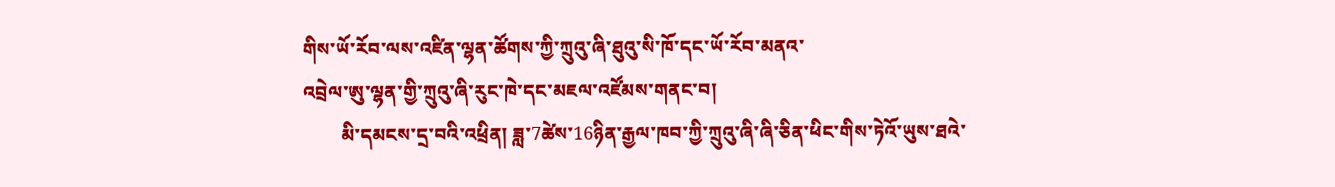གིས་ཡོ་རོབ་ལས་འཛིན་ལྷན་ཚོགས་ཀྱི་ཀྲུའུ་ཞི་ཐུའུ་སི་ཁོ་དང་ཡོ་རོབ་མནའ་
འབྲེལ་ཨུ་ལྷན་གྱི་ཀྲུའུ་ཞི་རུང་ཁེ་དང་མཇལ་འཛོམས་གནང་བ།
        མི་དམངས་དྲ་བའི་འཕྲིན། ཟླ་7ཚེས་16ཉིན་རྒྱལ་ཁབ་ཀྱི་ཀྲུའུ་ཞི་ཞི་ཅིན་ཕིང་གིས་ཏེའོ་ཡུས་ཐའེ་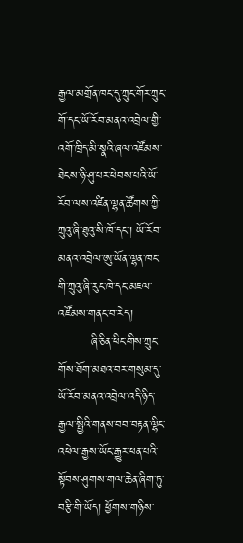རྒྱལ་མགྲོན་ཁང་དུ་ཀྲུང་གོར་ཀྲུང་གོ་དང་ཡོ་རོབ་མནའ་འབྲེལ་གྱི་འགོ་ཁྲིད་མི་སྣའི་ཞལ་འཛོམས་ཐེངས་ཉི་ཤུ་པར་ཕེབས་པའི་ཡོ་རོབ་ལས་འཛིན་ལྷན་ཚོགས་ཀྱི་ཀྲུའུ་ཞི་ཐུའུ་སི་ཁོ་དང་། ཡོ་རོབ་མནའ་འབྲེལ་ཨུ་ཡོན་ལྷན་ཁང་གི་ཀྲུའུ་ཞི་རུང་ཁེ་དང་མཇལ་འཛོམས་གནང་བ་རེད།
        ཞི་ཅིན་ཕིང་གིས་ཀྲུང་གོས་ཐོག་མཐའ་བར་གསུམ་དུ་ཡོ་རོབ་མནའ་འབྲེལ་འདི་ཉིད་རྒྱལ་སྤྱིའི་གནས་བབ་བརྟན་ལྷིང་འཕེལ་རྒྱས་ཡོང་རྒྱུར་ཕན་པའི་སྟོབས་ཤུགས་གལ་ཆེན་ཞིག་ཏུ་བརྩི་གི་ཡོད། ཕྱོགས་གཉིས་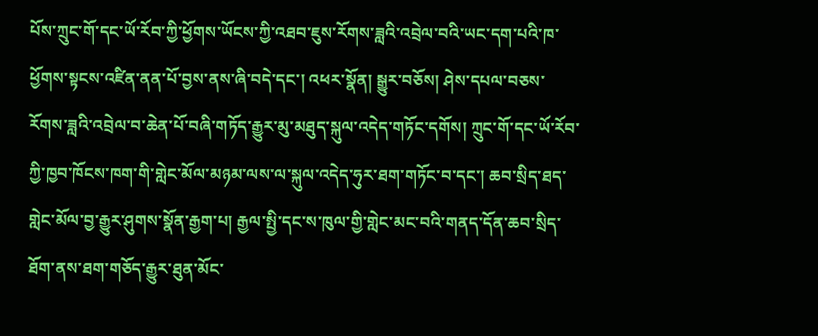པོས་ཀྲུང་གོ་དང་ཡོ་རོབ་ཀྱི་ཕྱོགས་ཡོངས་ཀྱི་འཐབ་ཇུས་རོགས་ཟླའི་འབྲེལ་བའི་ཡང་དག་པའི་ཁ་ཕྱོགས་སྟངས་འཛིན་ནན་པོ་བྱས་ནས་ཞི་བདེ་དང་། འཕར་སྣོན། སྒྱུར་བཅོས། ཤེས་དཔལ་བཅས་རོགས་ཟླའི་འབྲེལ་བ་ཆེན་པོ་བཞི་གཏོད་རྒྱུར་མུ་མཐུད་སྐུལ་འདེད་གཏོང་དགོས། ཀྲུང་གོ་དང་ཡོ་རོབ་ཀྱི་ཁྱབ་ཁོངས་ཁག་གི་གླེང་མོལ་མཉམ་ལས་ལ་སྐུལ་འདེད་ཧུར་ཐག་གཏོང་བ་དང་། ཆབ་སྲིད་ཐད་གླེང་མོལ་བྱ་རྒྱུར་ཤུགས་སྣོན་རྒྱག་པ། རྒྱལ་སྤྱི་དང་ས་ཁུལ་གྱི་གླེང་མང་བའི་གནད་དོན་ཆབ་སྲིད་ཐོག་ནས་ཐག་གཅོད་རྒྱུར་ཐུན་མོང་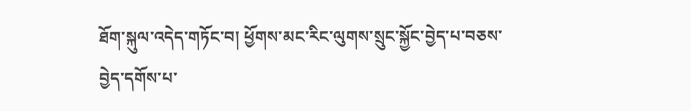ཐོག་སྐུལ་འདེད་གཏོང་བ། ཕྱོགས་མང་རིང་ལུགས་སྲུང་སྐྱོང་བྱེད་པ་བཅས་བྱེད་དགོས་པ་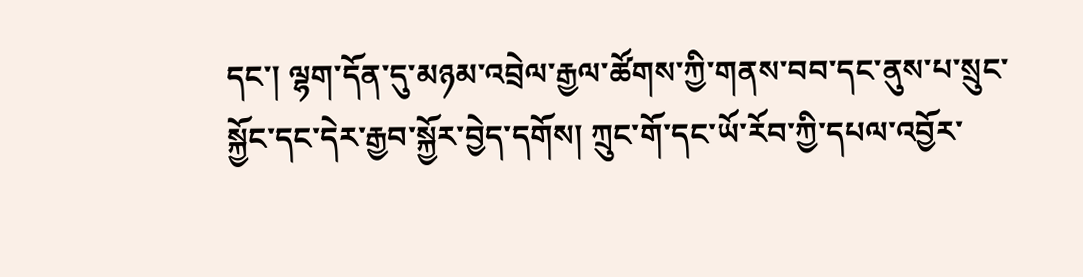དང་། ལྷག་དོན་དུ་མཉམ་འབྲེལ་རྒྱལ་ཚོགས་ཀྱི་གནས་བབ་དང་ནུས་པ་སྲུང་སྐྱོང་དང་དེར་རྒྱབ་སྐྱོར་བྱེད་དགོས། ཀྲུང་གོ་དང་ཡོ་རོབ་ཀྱི་དཔལ་འབྱོར་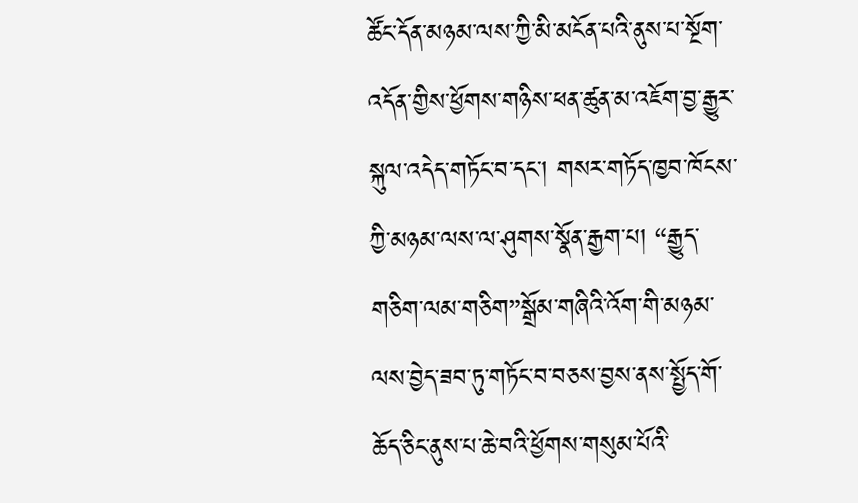ཚོང་དོན་མཉམ་ལས་ཀྱི་མི་མངོན་པའི་ནུས་པ་སྔོག་འདོན་གྱིས་ཕྱོགས་གཉིས་ཕན་ཚུན་མ་འཇོག་བྱ་རྒྱུར་སྐུལ་འདེད་གཏོང་བ་དང་། གསར་གཏོད་ཁྱབ་ཁོངས་ཀྱི་མཉམ་ལས་ལ་ཤུགས་སྣོན་རྒྱག་པ། “རྒྱུད་གཅིག་ལམ་གཅིག”སྒྲོམ་གཞིའི་འོག་གི་མཉམ་ལས་བྱེད་ཟབ་ཏུ་གཏོང་བ་བཅས་བྱས་ནས་སྤྱོད་གོ་ཆོད་ཅིང་ནུས་པ་ཆེ་བའི་ཕྱོགས་གསུམ་པོའི་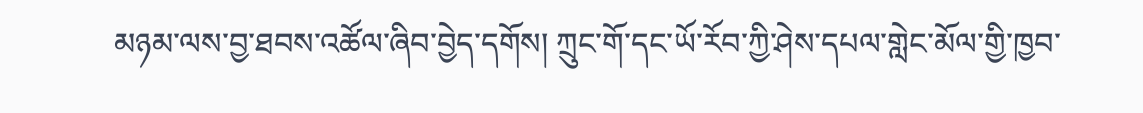མཉམ་ལས་བྱ་ཐབས་འཚོལ་ཞིབ་བྱེད་དགོས། ཀྲུང་གོ་དང་ཡོ་རོབ་ཀྱི་ཤེས་དཔལ་གླེང་མོལ་གྱི་ཁྱབ་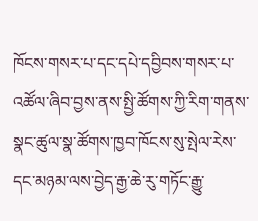ཁོངས་གསར་པ་དང་དཔེ་དབྱིབས་གསར་པ་འཚོལ་ཞིབ་བྱས་ནས་སྤྱི་ཚོགས་ཀྱི་རིག་གནས་སྣང་ཚུལ་སྣ་ཚོགས་ཁྱབ་ཁོངས་སུ་སྤེལ་རེས་དང་མཉམ་ལས་བྱེད་རྒྱ་ཆེ་རུ་གཏོང་རྒྱུ་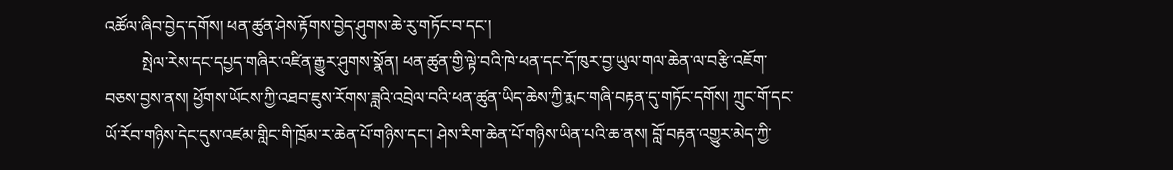འཚོལ་ཞིབ་བྱེད་དགོས། ཕན་ཚུན་ཤེས་རྟོགས་བྱེད་ཤུགས་ཆེ་རུ་གཏོང་བ་དང་།
         སྤེལ་རེས་དང་དཔྱད་གཞིར་འཛིན་རྒྱུར་ཤུགས་སྣོན། ཕན་ཚུན་གྱི་ལྟེ་བའི་ཁེ་ཕན་དང་དོ་ཁུར་བྱ་ཡུལ་གལ་ཆེན་ལ་བརྩི་འཇོག་བཅས་བྱས་ནས། ཕྱོགས་ཡོངས་ཀྱི་འཐབ་ཇུས་རོགས་ཟླའི་འབྲེལ་བའི་ཕན་ཚུན་ཡིད་ཆེས་ཀྱི་རྨང་གཞི་བརྟན་དུ་གཏོང་དགོས། ཀྲུང་གོ་དང་ཡོ་རོབ་གཉིས་དེང་དུས་འཛམ་གླིང་གི་ཁྲོམ་ར་ཆེན་པོ་གཉིས་དང་། ཤེས་རིག་ཆེན་པོ་གཉིས་ཡིན་པའི་ཆ་ནས། བློ་བརྟན་འགྱུར་མེད་ཀྱི་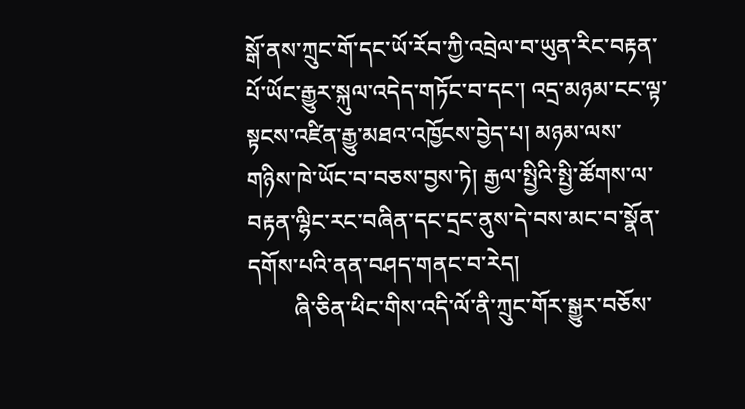སྒོ་ནས་ཀྲུང་གོ་དང་ཡོ་རོབ་ཀྱི་འབྲེལ་བ་ཡུན་རིང་བརྟན་པོ་ཡོང་རྒྱུར་སྐུལ་འདེད་གཏོང་བ་དང་། འདྲ་མཉམ་ངང་ལྟ་སྟངས་འཛིན་རྒྱུ་མཐའ་འཁྱོངས་བྱེད་པ། མཉམ་ལས་གཉིས་ཁེ་ཡོང་བ་བཅས་བྱས་ཏེ། རྒྱལ་སྤྱིའི་སྤྱི་ཚོགས་ལ་བརྟན་ལྷིང་རང་བཞིན་དང་དྲང་ནུས་དེ་བས་མང་བ་སྣོན་དགོས་པའི་ནན་བཤད་གནང་བ་རེད།
        ཞི་ཅིན་ཕིང་གིས་འདི་ལོ་ནི་ཀྲུང་གོར་སྒྱུར་བཅོས་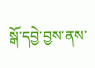སྒོ་དབྱེ་བྱས་ནས་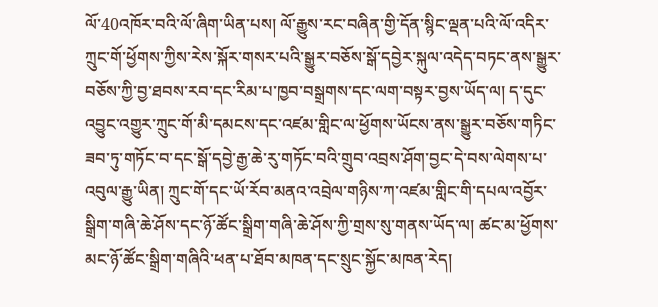ལོ་40འཁོར་བའི་ལོ་ཞིག་ཡིན་པས། ལོ་རྒྱུས་རང་བཞིན་གྱི་དོན་སྙིང་ལྡན་པའི་ལོ་འདིར་ཀྲུང་གོ་ཕྱོགས་ཀྱིས་རེས་སྐོར་གསར་པའི་སྒྱུར་བཅོས་སྒོ་དབྱེར་སྐུལ་འདེད་བཏང་ནས་སྒྱུར་བཅོས་ཀྱི་བྱ་ཐབས་རབ་དང་རིམ་པ་ཁྱབ་བསྒྲགས་དང་ལག་བསྟར་བྱས་ཡོད་ལ། ད་དུང་འབྱུང་འགྱུར་ཀྲུང་གོ་མི་དམངས་དང་འཛམ་གླིང་ལ་ཕྱོགས་ཡོངས་ནས་སྒྱུར་བཅོས་གཏིང་ཟབ་ཏུ་གཏོང་བ་དང་སྒོ་དབྱེ་རྒྱ་ཆེ་རུ་གཏོང་བའི་གྲུབ་འབྲས་ཤོག་བྱང་དེ་བས་ལེགས་པ་འབུལ་རྒྱུ་ཡིན། ཀྲུང་གོ་དང་ཡོ་རོབ་མནའ་འབྲེལ་གཉིས་ཀ་འཛམ་གླིང་གི་དཔལ་འབྱོར་སྒྲིག་གཞི་ཆེ་ཤོས་དང་ཉོ་ཚོང་སྒྲིག་གཞི་ཆེ་ཤོས་ཀྱི་གྲས་སུ་གནས་ཡོད་ལ། ཚང་མ་ཕྱོགས་མང་ཉོ་ཚོང་སྒྲིག་གཞིའི་ཕན་པ་ཐོབ་མཁན་དང་སྲུང་སྐྱོང་མཁན་རེད།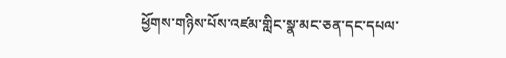ཕྱོགས་གཉིས་པོས་འཛམ་གླིང་སྣ་མང་ཅན་དང་དཔལ་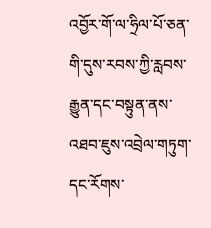འབྱོར་གོ་ལ་ཧྲིལ་པོ་ཅན་གི་དུས་རབས་ཀྱི་རླབས་རྒྱུན་དང་བསྟུན་ནས་འཐབ་ཇུས་འབྲེལ་གཏུག་དང་རོགས་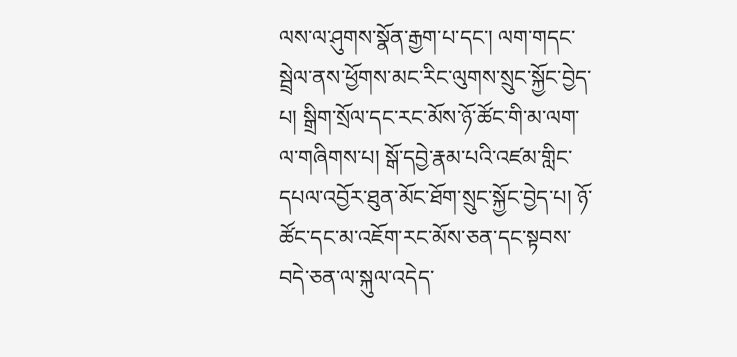ལས་ལ་ཤུགས་སྣོན་རྒྱག་པ་དང་། ལག་གདང་སྦྲེལ་ནས་ཕྱོགས་མང་རིང་ལུགས་སྲུང་སྐྱོང་བྱེད་པ། སྒྲིག་སྲོལ་དང་རང་མོས་ཉོ་ཚོང་གི་མ་ལག་ལ་གཞིགས་པ། སྒོ་དབྱེ་རྣམ་པའི་འཛམ་གླིང་དཔལ་འབྱོར་ཐུན་མོང་ཐོག་སྲུང་སྐྱོང་བྱེད་པ། ཉོ་ཚོང་དང་མ་འཇོག་རང་མོས་ཅན་དང་སྟབས་བདེ་ཅན་ལ་སྐུལ་འདེད་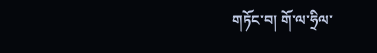གཏོང་བ། གོ་ལ་ཧྲིལ་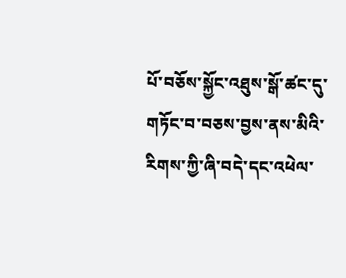པོ་བཅོས་སྐྱོང་འཐུས་སྒོ་ཚང་དུ་གཏོང་བ་བཅས་བྱས་ནས་མིའི་རིགས་ཀྱི་ཞི་བདེ་དང་འཕེལ་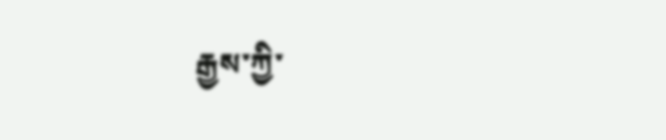རྒྱས་ཀྱི་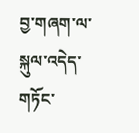བྱ་གཞག་ལ་སྐུལ་འདེད་གཏོང་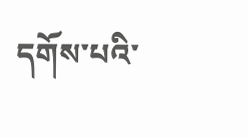དགོས་པའི་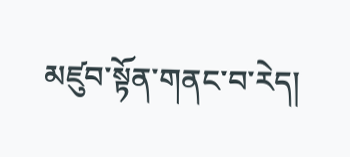མཛུབ་སྟོན་གནང་བ་རེད།